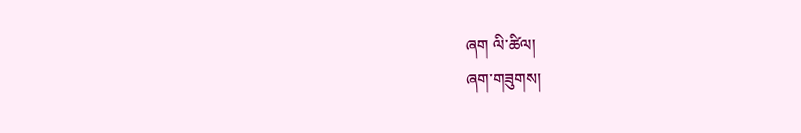ཞག ལི་ཚིལ།
ཞག་གཟུགས།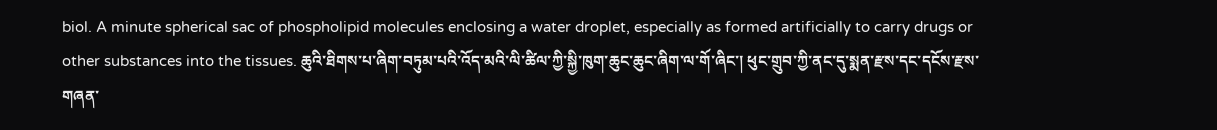biol. A minute spherical sac of phospholipid molecules enclosing a water droplet, especially as formed artificially to carry drugs or other substances into the tissues. ཆུའི་ཐིགས་པ་ཞིག་བཏུམ་པའི་འོད་མའི་ལི་ཚིལ་ཀྱི་སྐྱི་ཁུག་ཆུང་ཆུང་ཞིག་ལ་གོ་ཞིང་། ཕུང་གྲུབ་ཀྱི་ནང་དུ་སྨན་རྫས་དང་དངོས་རྫས་གཞན་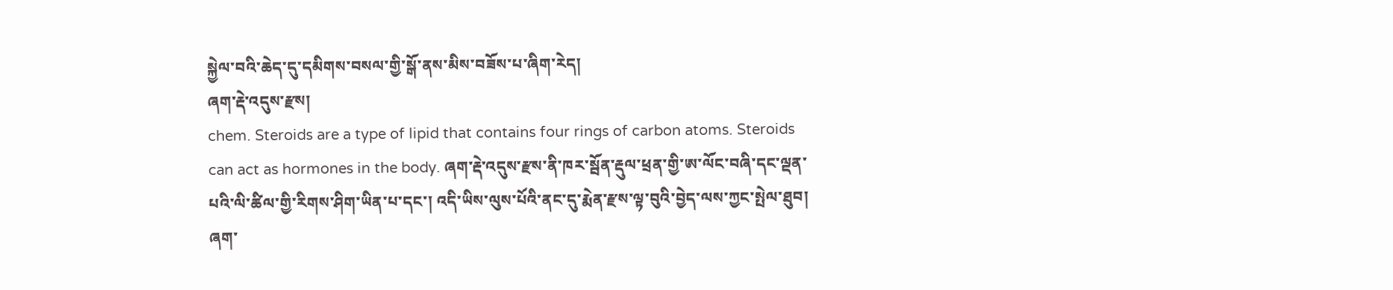སྐྱེལ་བའི་ཆེད་དུ་དམིགས་བསལ་གྱི་སྒོ་ནས་མིས་བཟོས་པ་ཞིག་རེད།
ཞག་རྡེ་འདུས་རྫས།
chem. Steroids are a type of lipid that contains four rings of carbon atoms. Steroids can act as hormones in the body. ཞག་རྡེ་འདུས་རྫས་ནི་ཁར་སྦོན་རྡུལ་ཕྲན་གྱི་ཨ་ལོང་བཞི་དང་ལྡན་པའི་ལི་ཚིལ་གྱི་རིགས་ཤིག་ཡིན་པ་དང་། འདི་ཡིས་ལུས་པོའི་ནང་དུ་རྨེན་རྫས་ལྟ་བུའི་བྱེད་ལས་ཀྱང་སྤེལ་ཐུབ།
ཞག་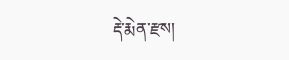རྡེ་རྨེན་རྫས།